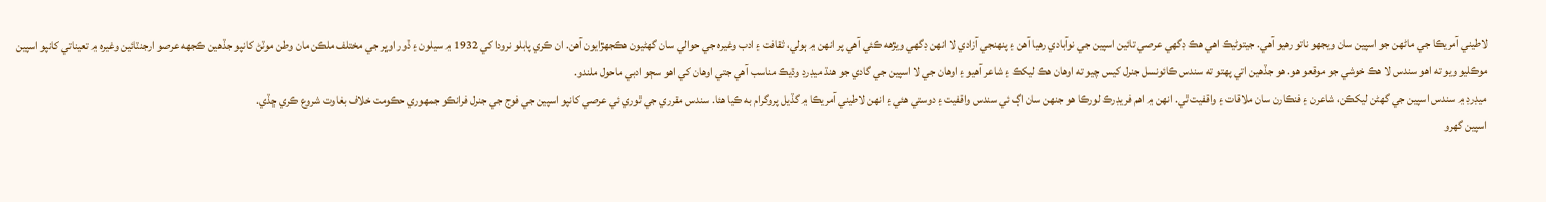لاطيني آمريڪا جي ماڻهن جو اسپين سان ويجھو ناتو رهيو آهي. جيتوڻيڪ اهي هڪ ڊگھي عرصي تائين اسپين جي نوآبادي رهيا آهن ۽ پنهنجي آزادي لا انهن ڊگھي ويڙهه ڪئي آهي پر انهن ۾ ٻولي، ثقافت ۽ ادب وغيره جي حوالي سان گھڻيون هڪجهڙايون آهن. ان ڪري پابلو نرودا کي 1932 ۾ سيلون ۽ ڏور اوڀر جي مختلف ملڪن مان وطن موٽڻ کانپو جڏهين ڪجھه عرصو ارجنٽائين وغيره ۾ تعيناتي کانپو اسپين موڪليو ويو ته اهو سندس لا هڪ خوشي جو موقعو هو. هو جڏهين اتي پهتو ته سندس ڪائونسل جنرل کيس چيو ته اوهان هڪ ليکڪ ۽ شاعر آهيو ۽ اوهان جي لا اسپين جي گادي جو هنڌ ميڊرڊ وڌيڪ مناسب آهي جتي اوهان کي اهو سڄو ادبي ماحول ملندو.
ميڊرڊ ۾ سندس اسپين جي گھڻن ليکڪن، شاعرن ۽ فنڪارن سان ملاقات ۽ واقفيت ٿي. انهن ۾ اهم فريڊرڪ لورڪا هو جنهن سان اڳ ئي سندس واقفيت ۽ دوستي هئي ۽ انهن لاطيني آمريڪا ۾ گڏيل پروگرام به ڪيا هئا. سندس مقرري جي ٿوري ئي عرصي کانپو اسپين جي فوج جي جنرل فرانڪو جمهوري حڪومت خلاف بغاوت شروع ڪري ڇڏي.
اسپين گھرو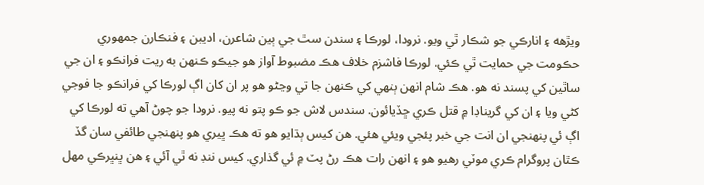ويڙهه ۽ انارڪي جو شڪار ٿي ويو. نرودا، لورڪا ۽ سندن سٿ جي ٻين شاعرن، اديبن ۽ فنڪارن جمهوري حڪومت جي حمايت ٿي ڪئي. لورڪا فاشزم خلاف هڪ مضبوط آواز هو جيڪو ڪنهن به ريت فرانڪو ۽ ان جي ساٿين کي پسند نه هو. هڪ شام انهن ٻنهي کي ڪنهن جا تي وڃڻو هو پر ان کان اڳ لورڪا کي فرانڪو جا فوجي کڻي ويا ۽ ان کي گريناڊا ۾ قتل ڪري ڇڏيائون. سندس لاش جو ڪو پتو نه پيو. نرودا جو چوڻ آهي ته لورڪا کي اڳ ئي پنهنجي ان انت جي خبر پئجي ويئي هئي. هن کيس ٻڌايو هو ته هڪ ڀيري هو پنهنجي طائفي سان گڏ ڪٿان پروگرام ڪري موٽي رهيو هو ۽ انهن رات هڪ رڻ پٽ ۾ ئي گذاري. کيس ننڊ نه ٿي آئي ۽ هن ڀنڀرڪي مهل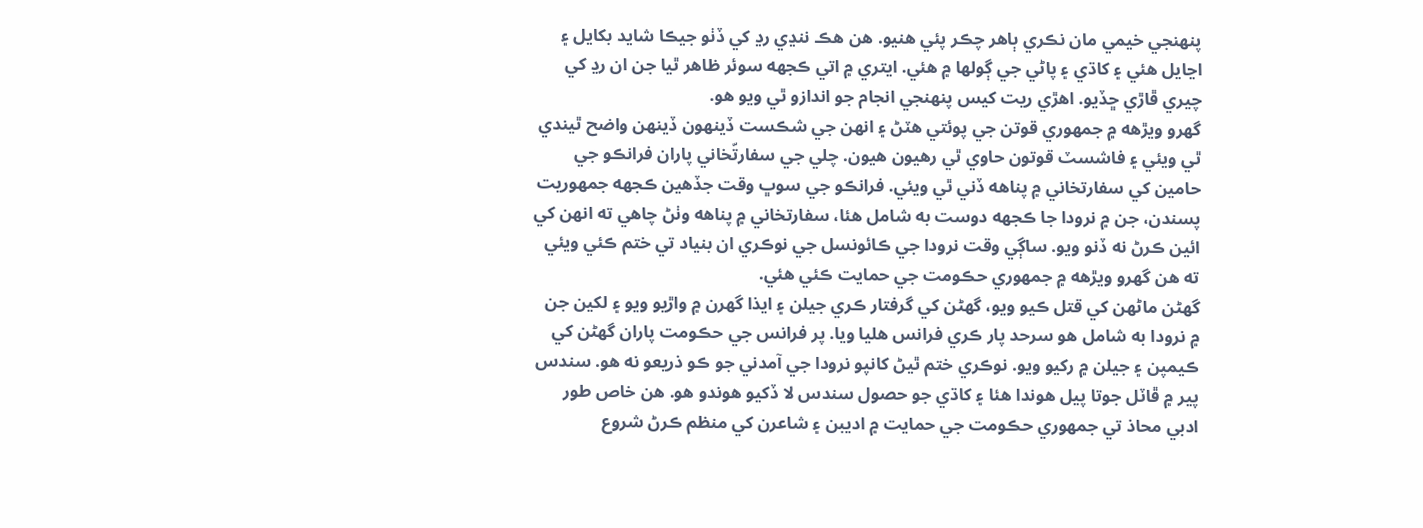پنهنجي خيمي مان نڪري ٻاهر چڪر پئي هنيو. هن هڪ ننڍي رڍ کي ڏٺو جيڪا شايد بکايل ۽ اڃايل هئي ۽ کاڌي ۽ پاڻي جي ڳولها ۾ هئي. ايتري ۾ اتي ڪجھه سوئر ظاهر ٿيا جن ان رڍ کي چيري ڦاڙي ڇڏيو. اهڙي ريت کيس پنهنجي انجام جو اندازو ٿي ويو هو.
گھرو ويڙهه ۾ جمهوري قوتن جي پوئتي هٽڻ ۽ انهن جي شڪست ڏينهون ڏينهن واضح ٿيندي ٿي ويئي ۽ فاشسٽ قوتون حاوي ٿي رهيون هيون. چلي جي سفارتّخاني پاران فرانڪو جي حامين کي سفارتخاني ۾ پناهه ڏني ٿي ويئي. فرانڪو جي سوڀ وقت جڏهين ڪجھه جمهوريت پسندن، جن ۾ نرودا جا ڪجھه دوست به شامل هئا، سفارتخاني ۾ پناهه وٺڻ چاهي ته انهن کي ائين ڪرڻ نه ڏنو ويو. ساڳي وقت نرودا جي ڪائونسل جي نوڪري ان بنياد تي ختم ڪئي ويئي ته هن گھرو ويڙهه ۾ جمهوري حڪومت جي حمايت ڪئي هئي.
گھڻن ماڻهن کي قتل ڪيو ويو، گھڻن کي گرفتار ڪري جيلن ۽ ايذا گھرن ۾ واڙيو ويو ۽ لکين جن ۾ نرودا به شامل هو سرحد پار ڪري فرانس هليا ويا. پر فرانس جي حڪومت پاران گھڻن کي ڪيمپن ۽ جيلن ۾ رکيو ويو. نوڪري ختم ٿيڻ کانپو نرودا جي آمدني جو ڪو ذريعو نه هو. سندس پير ۾ ڦاٽل جوتا پيل هوندا هئا ۽ کاڌي جو حصول سندس لا ڏکيو هوندو هو. هن خاص طور ادبي محاذ تي جمهوري حڪومت جي حمايت ۾ اديبن ۽ شاعرن کي منظم ڪرڻ شروع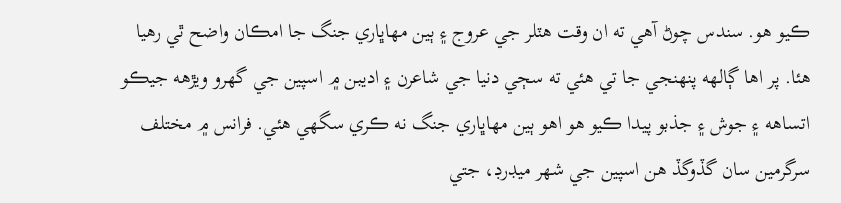ڪيو هو. سندس چوڻ آهي ته ان وقت هٽلر جي عروج ۽ ٻين مهاڀاري جنگ جا امڪان واضح ٿي رهيا هئا. پر اها ڳالهه پنهنجي جا تي هئي ته سڄي دنيا جي شاعرن ۽ اديبن ۾ اسپين جي گھرو ويڙهه جيڪو اتساهه ۽ جوش ۽ جذبو پيدا ڪيو هو اهو ٻين مهاڀاري جنگ نه ڪري سگھي هئي. فرانس ۾ مختلف سرگرمين سان گڏوگڏ هن اسپين جي شهر ميڊرڊ، جتي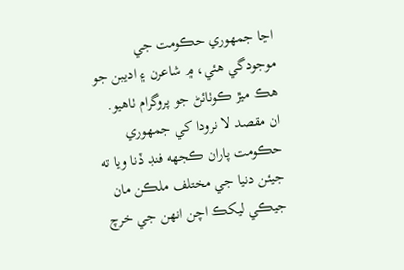اڃا جمهوري حڪومت جي موجودگي هئي، ۾ شاعرن ۽ اديبن جو هڪ ميڙ ڪوٺائڻ جو پروگرام ٺاهيو. ان مقصد لا نرودا کي جمهوري حڪومت پاران ڪجھه فنڊ ڏنا ويا ته جيئن دنيا جي مختلف ملڪن مان جيڪي ليکڪ اچن انهن جي خرچ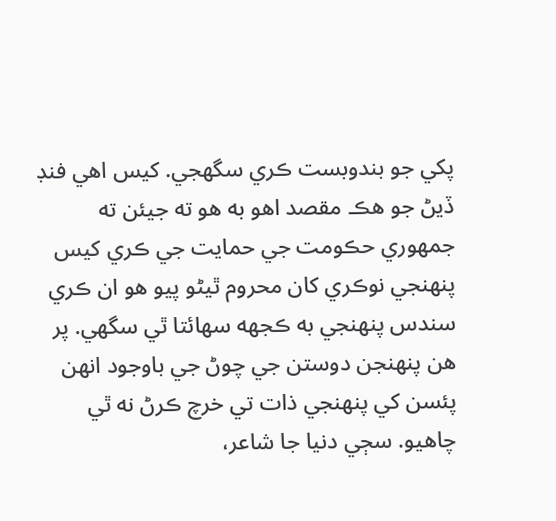پکي جو بندوبست ڪري سگھجي. کيس اهي فنڊ ڏيڻ جو هڪ مقصد اهو به هو ته جيئن ته جمهوري حڪومت جي حمايت جي ڪري کيس پنهنجي نوڪري کان محروم ٿيڻو پيو هو ان ڪري سندس پنهنجي به ڪجھه سهائتا ٿي سگھي. پر هن پنهنجن دوستن جي چوڻ جي باوجود انهن پئسن کي پنهنجي ذات تي خرچ ڪرڻ نه ٿي چاهيو. سڄي دنيا جا شاعر،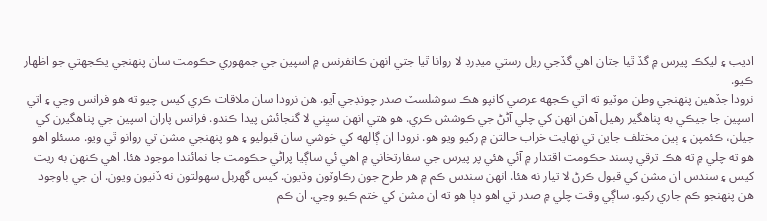اديب ۽ ليکڪ پيرس ۾ گڏ ٿيا جتان اهي گڏجي ريل رستي ميڊرڊ لا روانا ٿيا جتي انهن ڪانفرنس ۾ اسپين جي جمهوري حڪومت سان پنهنجي يڪجهتي جو اظهار ڪيو.
نرودا جڏهين پنهنجي وطن موٽيو ته اتي ڪجھه عرصي کانپو هڪ سوشلسٽ صدر چونڊجي آيو. هن نرودا سان ملاقات ڪري کيس چيو ته هو فرانس وڃي ۽ اتي اسپين جا جيڪي به پناهگير رهيل آهن انهن کي چلي آڻڻ جي ڪوشش ڪري. هو هتي انهن سڀني لا گنجائش پيدا ڪندو. فرانس پاران اسپين جي پناهگيرن کي جيلن، ڪئمپن ۽ ٻين مختلف جاين تي نهايت خراب حالتن ۾ رکيو ويو هو. نرودا ان ڳالهه کي خوشي سان قبوليو ۽ هو پنهنجي مشن تي روانو ٿي ويو. مسئلو اهو هو ته چلي ۾ ته هڪ ترقي پسند حڪومت اقتدار ۾ آئي هئي پر پيرس جي سفارتخاني ۾ اهي ئي ساڳيا پراڻي حڪومت جا نمائندا موجود هئا. اهي ڪنهن به ريت کيس ۽ سندس ان مشن کي قبول ڪرڻ لا تيار نه هئا. انهن سندس ڪم ۾ هر طرح جون رڪاوٽون وڌيون. کيس گھربل سهولتون نه ڏنيون ويون. ان جي باوجود هن پنهنجو ڪم جاري رکيو. ساڳي وقت چلي ۾ صدر تي اهو دٻا هو ته ان مشن کي ختم ڪيو وڃي. ان ڪم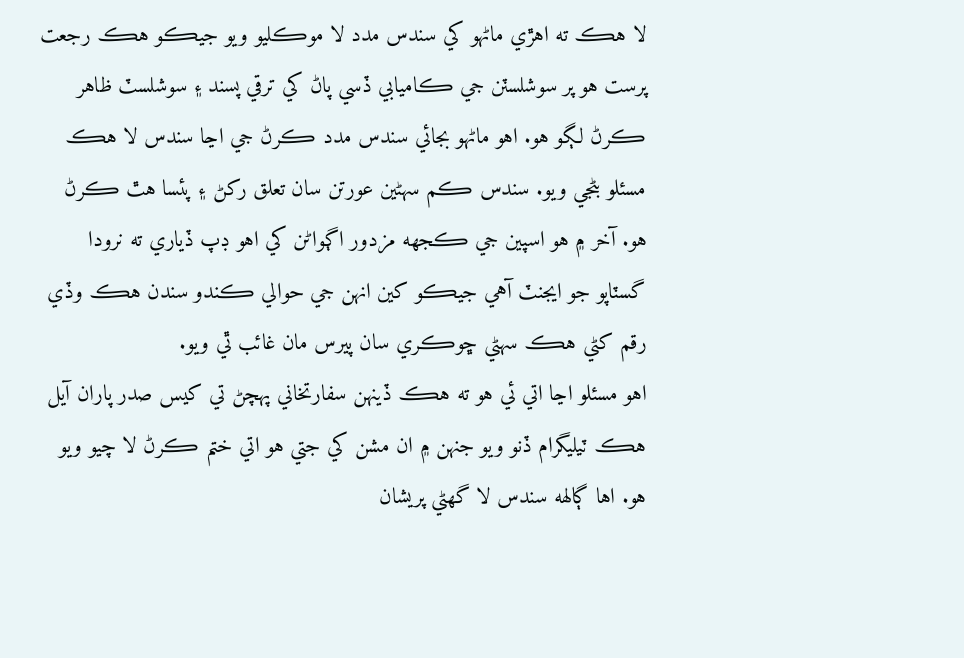لا هڪ ته اهڙي ماڻهو کي سندس مدد لا موڪليو ويو جيڪو هڪ رجعت پرست هو پر سوشلسٽن جي ڪاميابي ڏسي پاڻ کي ترقي پسند ۽ سوشلسٽ ظاهر ڪرڻ لڳو هو. اهو ماڻهو بجائي سندس مدد ڪرڻ جي اڃا سندس لا هڪ مسئلو بڻجي ويو. سندس ڪم سهڻين عورتن سان تعلق رکڻ ۽ پئسا هٿ ڪرڻ هو. آخر ۾ هو اسپين جي ڪجھه مزدور اڳواڻن کي اهو ڊپ ڏياري ته نرودا گسٽاپو جو ايجنٽ آهي جيڪو کين انهن جي حوالي ڪندو سندن هڪ وڏي رقم کڻي هڪ سهڻي ڇوڪري سان پيرس مان غائب ٿي ويو.
اهو مسئلو اڃا اتي ئي هو ته هڪ ڏينهن سفارتخاني پهچڻ تي کيس صدر پاران آيل هڪ ٽيليگرام ڏنو ويو جنهن ۾ ان مشن کي جتي هو اتي ختم ڪرڻ لا چيو ويو هو. اها ڳالهه سندس لا گھڻي پريشان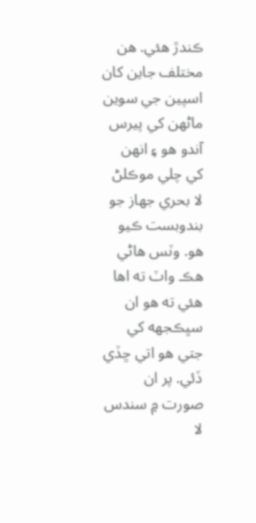ڪندڙ هئي. هن مختلف جاين کان اسپين جي سوين ماڻهن کي پيرس آندو هو ۽ انهن کي چلي موڪلڻ لا بحري جهاز جو بندوبست ڪيو هو. وٽس هاڻي هڪ واٽ ته اها هئي ته هو ان سڀڪجھه کي جتي هو اتي ڇڏي ڏئي. پر ان صورت ۾ سندس لا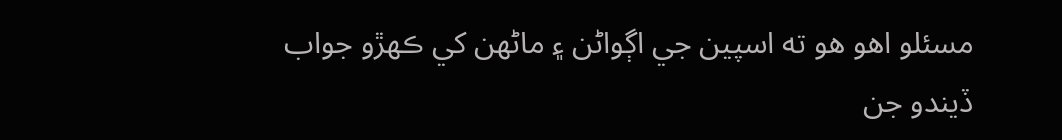مسئلو اهو هو ته اسپين جي اڳواڻن ۽ ماڻهن کي ڪهڙو جواب ڏيندو جن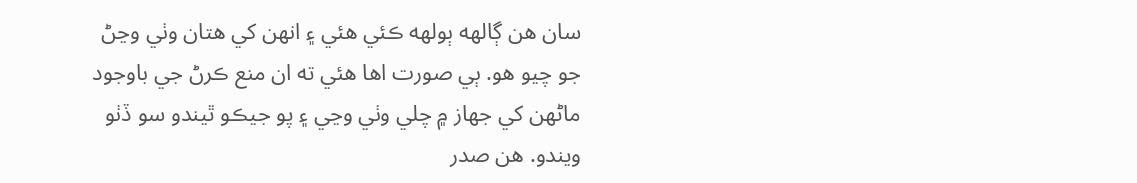سان هن ڳالهه ٻولهه ڪئي هئي ۽ انهن کي هتان وٺي وڃڻ جو چيو هو. ٻي صورت اها هئي ته ان منع ڪرڻ جي باوجود ماڻهن کي جهاز ۾ چلي وٺي وڃي ۽ پو جيڪو ٿيندو سو ڏٺو ويندو. هن صدر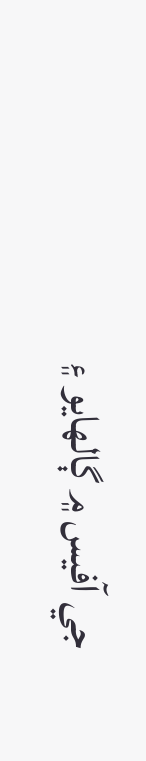جي آفيس ۾ ڳالهايو ۽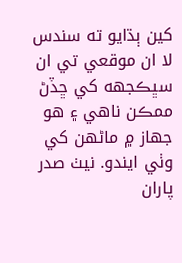کين ٻڌايو ته سندس لا ان موقعي تي ان سڀڪجھه کي ڇڏڻ ممڪن ناهي ۽ هو جهاز ۾ ماڻهن کي وٺي ايندو. نيٺ صدر پاران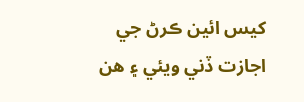کيس ائين ڪرڻ جي اجازت ڏني ويئي ۽ هن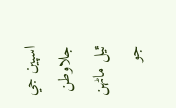اسپين جي جلاوطن ٿيل ماڻهن جو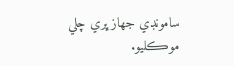سامونڊي جهاز ڀري چلي موڪليو.